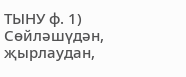ТЫНУ ф. 1) Сөйләшүдән, җырлаудан,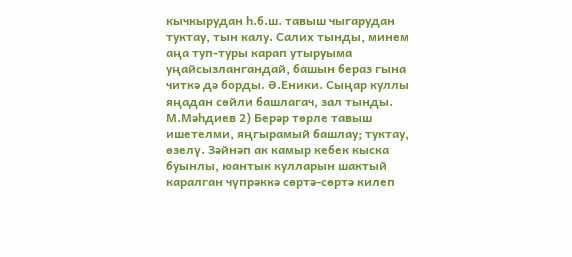кычкырудан һ.б.ш. тавыш чыгарудан туктау, тын калу. Салих тынды, минем аңа туп-туры карап утыруыма уңайсызлангандай, башын бераз гына читкә дә борды. Ә.Еники. Сыңар куллы яңадан сөйли башлагач, зал тынды. М.Мәһдиев 2) Берәр төрле тавыш ишетелми, яңгырамый башлау; туктау, өзелү. Зәйнәп ак камыр кебек кыска буынлы, юантык кулларын шактый каралган чүпрәккә сөртә-сөртә килеп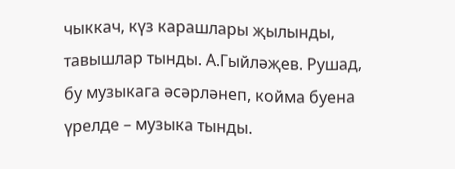чыккач, күз карашлары җылынды, тавышлар тынды. А.Гыйләҗев. Рушад, бу музыкага әсәрләнеп, койма буена үрелде – музыка тынды.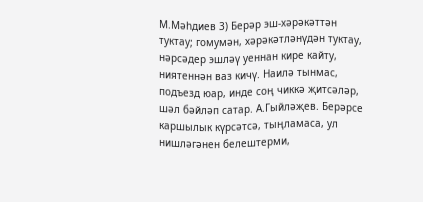М.Мәһдиев 3) Берәр эш-хәрәкәттән туктау; гомумән, хәрәкәтләнүдән туктау, нәрсәдер эшләү уеннан кире кайту, ниятеннән ваз кичү. Наилә тынмас, подъезд юар, инде соң чиккә җитсәләр, шәл бәйләп сатар. А.Гыйләҗев. Берәрсе каршылык күрсәтсә, тыңламаса, ул нишләгәнен белештерми,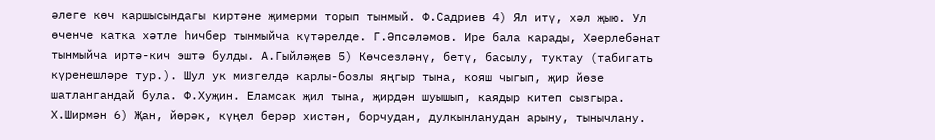әлеге көч каршысындагы киртәне җимерми торып тынмый. Ф.Садриев 4) Ял итү, хәл җыю. Ул өченче катка хәтле һичбер тынмыйча күтәрелде. Г.Әпсәләмов. Ире бала карады, Хәерлебәнат тынмыйча иртә-кич эштә булды. А.Гыйләҗев 5) Көчсезләнү, бетү, басылу, туктау (табигать күренешләре тур.). Шул ук мизгелдә карлы-бозлы яңгыр тына, кояш чыгып, җир йөзе шатлангандай була. Ф.Хуҗин. Еламсак җил тына, җирдән шуышып, каядыр китеп сызгыра. Х.Ширмән 6) Җан, йөрәк, күңел берәр хистән, борчудан, дулкынланудан арыну, тынычлану.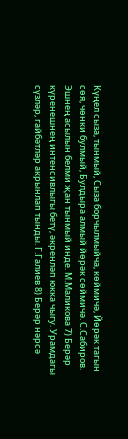Күңел сыза, тынмый, Сыза борчылмыйча, көймичә, Йөрәк тагын сөя, чөнки булмый, Булдыра алмый йөрәк сөймичә. С.Сабиров. Эшнең асылын белми җан тынмый инде. М.Маликова 7) Берәр күренешнең интенсивлыгы бетү, әкренләп юкка чыгу. Урамдагы сүзләр, гайбәтләр акрынлап тынды. Г.Галиев 8) Берәр нәрсә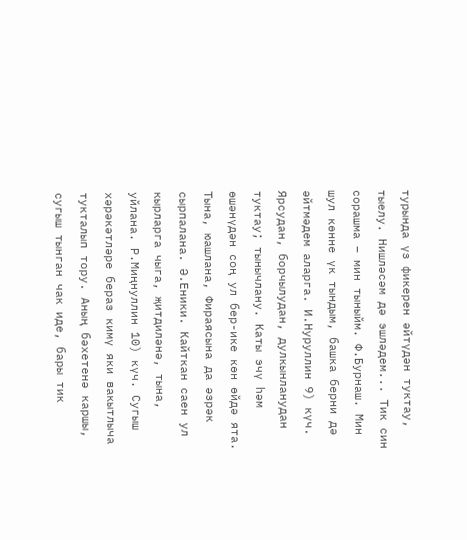турында үз фикерен әйтүдән туктау, тыелу. Нишләсәм дә эшләдем... Тик син сорашма – мин тыныйм. Ф.Бурнаш. Мин шул көнне үк тындым, башка берни дә әйтмәдем аларга. И.Нуруллин 9) күч. Ярсудан, борчылудан, дулкынланудан туктау; тынычлану. Каты эчү һәм өшәнүдән соң ул бер-ике көн өйдә ята. Тына, юашлана, Фираясына да әзрәк сырпалана. Ә.Еники. Кайткан саен ул кырларга чыга, җитдиләнә, тына, уйлана. Р.Миңнуллин 10) күч. Сугыш хәрәкәтләре бераз кимү яки вакытлыча тукталып тору. Аның бәхетенә каршы, сугыш тынган чак иде, бары тик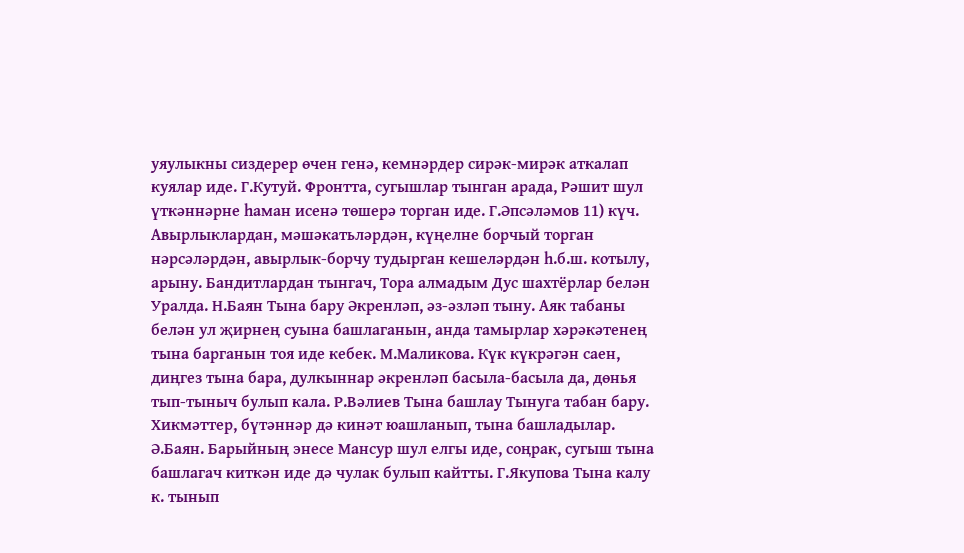уяулыкны сиздерер өчен генә, кемнәрдер сирәк-мирәк аткалап куялар иде. Г.Кутуй. Фронтта, сугышлар тынган арада, Рәшит шул үткәннәрне һаман исенә төшерә торган иде. Г.Әпсәләмов 11) күч. Авырлыклардан, мәшәкатьләрдән, күңелне борчый торган нәрсәләрдән, авырлык-борчу тудырган кешеләрдән һ.б.ш. котылу, арыну. Бандитлардан тынгач, Тора алмадым Дус шахтёрлар белән Уралда. Н.Баян Тына бару Әкренләп, әз-әзләп тыну. Аяк табаны белән ул җирнең суына башлаганын, анда тамырлар хәрәкәтенең тына барганын тоя иде кебек. М.Маликова. Күк күкрәгән саен, диңгез тына бара, дулкыннар әкренләп басыла-басыла да, дөнья тып-тыныч булып кала. Р.Вәлиев Тына башлау Тынуга табан бару. Хикмәттер, бүтәннәр дә кинәт юашланып, тына башладылар. Ә.Баян. Барыйның энесе Мансур шул елгы иде, соңрак, сугыш тына башлагач киткән иде дә чулак булып кайтты. Г.Якупова Тына калу к. тынып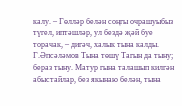калу. – Гөлләр белән соңгы очрашуыбыз түгел, иптәшләр, ул бездә җәй буе торачак, – дигәч, халык тына калды. Г.Әпсәләмов Тына төшү Тагын да тыну; бераз тыну. Матур гына талашып килгән абыстайлар, без якынаю белән, тына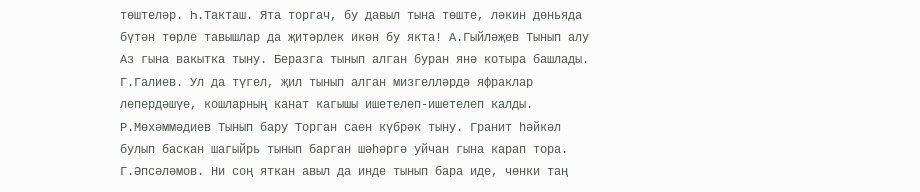төштеләр. Һ.Такташ. Ята торгач, бу давыл тына төште, ләкин дөньяда бүтән төрле тавышлар да җитәрлек икән бу якта! А.Гыйләҗев Тынып алу Аз гына вакытка тыну. Беразга тынып алган буран янә котыра башлады. Г.Галиев. Ул да түгел, җил тынып алган мизгелләрдә яфраклар лепердәшүе, кошларның канат кагышы ишетелеп-ишетелеп калды. Р.Мөхәммәдиев Тынып бару Торган саен күбрәк тыну. Гранит һәйкәл булып баскан шагыйрь тынып барган шәһәргә уйчан гына карап тора. Г.Әпсәләмов. Ни соң яткан авыл да инде тынып бара иде, чөнки таң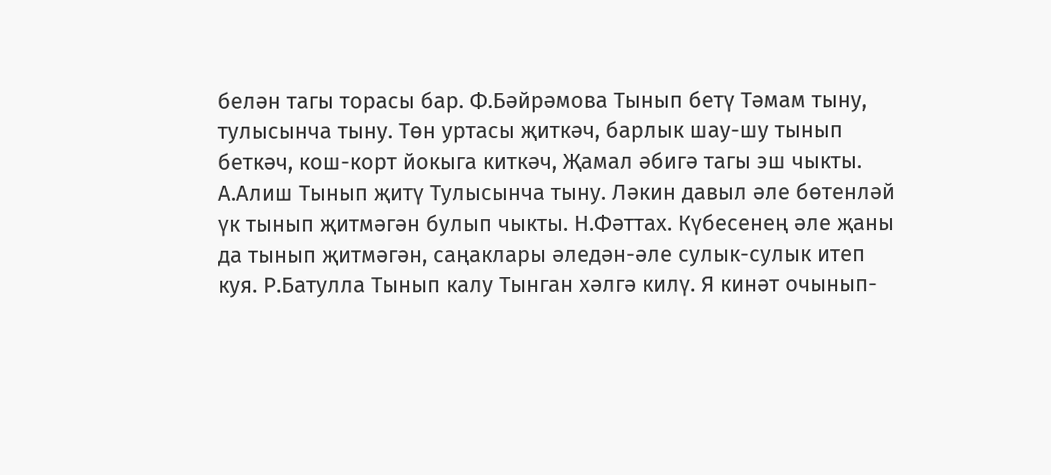белән тагы торасы бар. Ф.Бәйрәмова Тынып бетү Тәмам тыну, тулысынча тыну. Төн уртасы җиткәч, барлык шау-шу тынып беткәч, кош-корт йокыга киткәч, Җамал әбигә тагы эш чыкты. А.Алиш Тынып җитү Тулысынча тыну. Ләкин давыл әле бөтенләй үк тынып җитмәгән булып чыкты. Н.Фәттах. Күбесенең әле җаны да тынып җитмәгән, саңаклары әледән-әле сулык-сулык итеп куя. Р.Батулла Тынып калу Тынган хәлгә килү. Я кинәт очынып-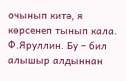очынып китә, я көрсенеп тынып кала. Ф.Яруллин. Бу – бил алышыр алдыннан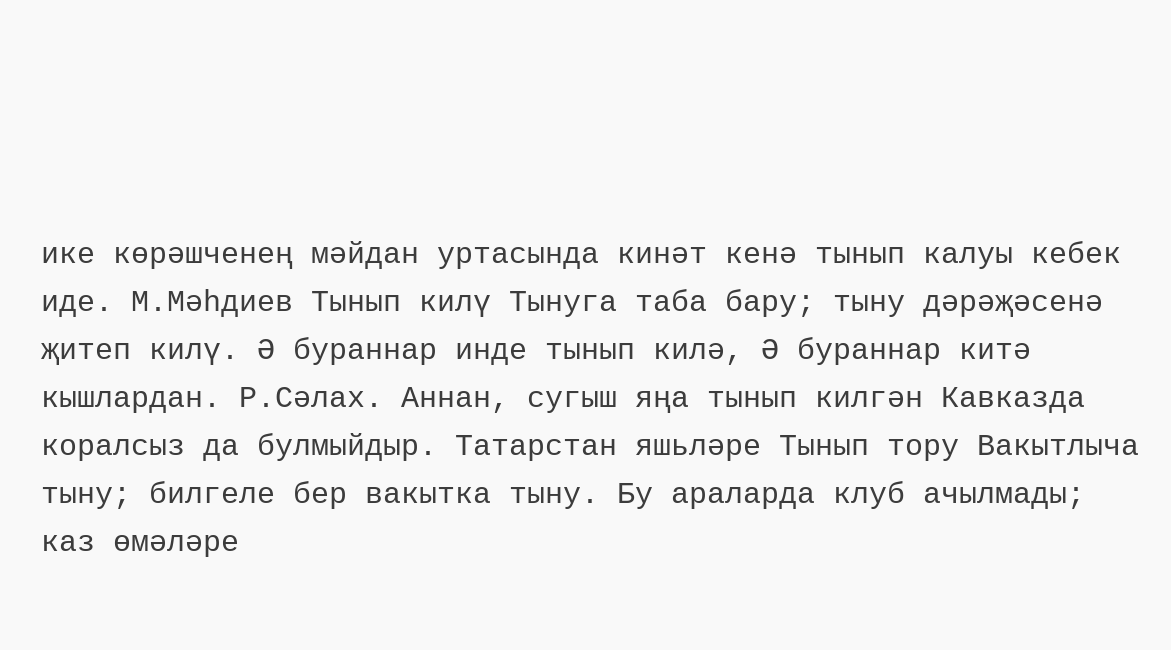ике көрәшченең мәйдан уртасында кинәт кенә тынып калуы кебек иде. М.Мәһдиев Тынып килү Тынуга таба бару; тыну дәрәҗәсенә җитеп килү. Ә бураннар инде тынып килә, Ә бураннар китә кышлардан. Р.Сәлах. Аннан, сугыш яңа тынып килгән Кавказда коралсыз да булмыйдыр. Татарстан яшьләре Тынып тору Вакытлыча тыну; билгеле бер вакытка тыну. Бу араларда клуб ачылмады; каз өмәләре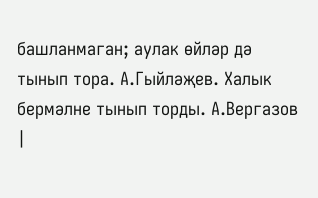башланмаган; аулак өйләр дә тынып тора. А.Гыйләҗев. Халык бермәлне тынып торды. А.Вергазов |